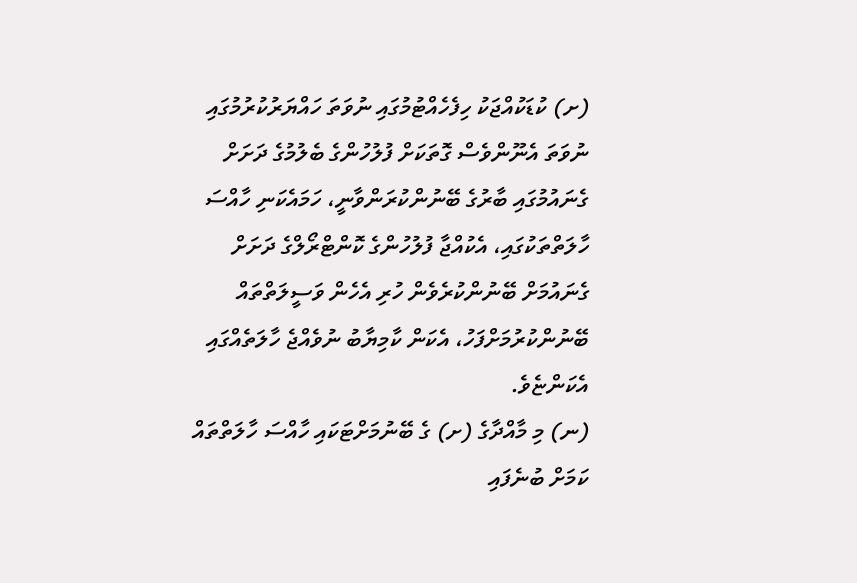(ށ) ކުޑަކުއްޖަކު ހިފެހެއްޓުމުގައި ނުވަތަ ހައްޔަރުކުރުމުގައި ނުވަތަ އެނޫންވެސް ގޮތަކަށް ފުލުހުންގެ ބެލުމުގެ ދަށަށް ގެނައުމުގައި ބާރުގެ ބޭނުންކުރަންވާނީ، ހަމައެކަނި ހާއްސަ ހާލަތްތަކުގައި، އެކުއްޖާ ފުލުހުންގެ ކޮންޓްރޯލްގެ ދަށަށް ގެނައުމަށް ބޭނުންކުރެވެން ހުރި އެހެން ވަސީލަތްތައް ބޭނުންކުރުމަށްފަހު، އެކަން ކާމިޔާބު ނުވެއްޖެ ހާލަތެއްގައި އެކަންޏެވެ.
(ނ) މި މާއްދާގެ (ށ) ގެ ބޭނުމަށްޓަކައި ހާއްސަ ހާލަތްތައް ކަމަށް ބުނެފައި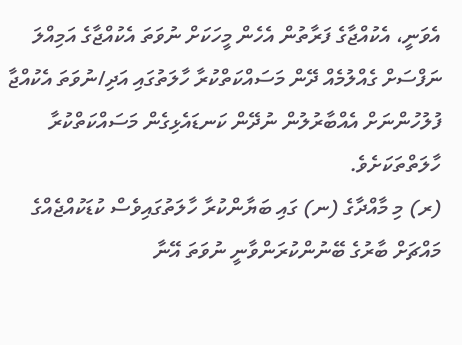އެވަނީ، އެކުއްޖާގެ ފަރާތުން އެހެން މީހަކަށް ނުވަތަ އެކުއްޖާގެ އަމިއްލަ ނަފްސަށް ގެއްލުމެއް ދޭން މަސައްކަތްކުރާ ހާލަތުގައި އަދި/ނުވަތަ އެކުއްޖާ ފުލުހުންނަށް އެއްބާރުލުން ނުދޭން ކަނޑައެޅިގެން މަސައްކަތްކުރާ ހާލަތްތަކަށެވެ.
(ރ) މި މާއްދާގެ (ނ) ގައި ބަޔާންކުރާ ހާލަތުގައިވެސް ކުޑަކުއްޖެއްގެ މައްޗަށް ބާރުގެ ބޭނުންކުރަންވާނީ ނުވަތަ އޭނާ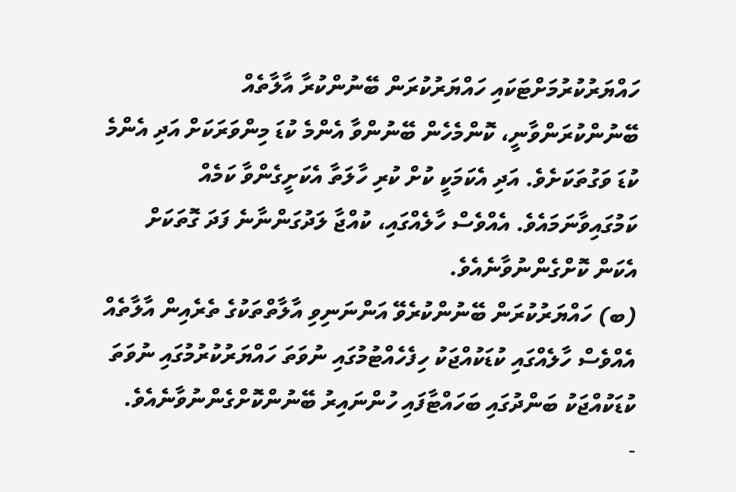ހައްޔަރުކުރުމަށްޓަކައި ހައްޔަރުކުރަން ބޭނުންކުރާ އާލާތެއް ބޭނުންކުރަންވާނީ، ކޮންމެހެން ބޭނުންވާ އެންމެ ކުޑަ މިންވަރަކަށް އަދި އެންމެ ކުޑަ ވަގުތަކަށެވެ. އަދި އެކަމަކީ ކުށް ކުރި ހާލަތާ އެކަށީގެންވާ ކަމެއް ކަމުގައިވާނަމައެވެ. އެއްވެސް ހާލެއްގައި، ކުއްޖާ ލަދުގަންނާނެ ފަދަ ގޮތަކަށް އެކަން ކޮށްގެންނުވާނެއެވެ.
(ބ) ހައްޔަރުކުރަން ބޭނުންކުރެވޭ އަންނަނިވި އާލާތްތަކުގެ ތެރެއިން އާލާތެއް އެއްވެސް ހާލެއްގައި ކުޑަކުއްޖަކު ހިފެހެއްޓުމުގައި ނުވަތަ ހައްޔަރުކުރުމުގައި ނުވަތަ ކުޑަކުއްޖަކު ބަންދުގައި ބަހައްޓާފައި ހުންނައިރު ބޭނުންކޮށްގެންނުވާނެއެވެ.
-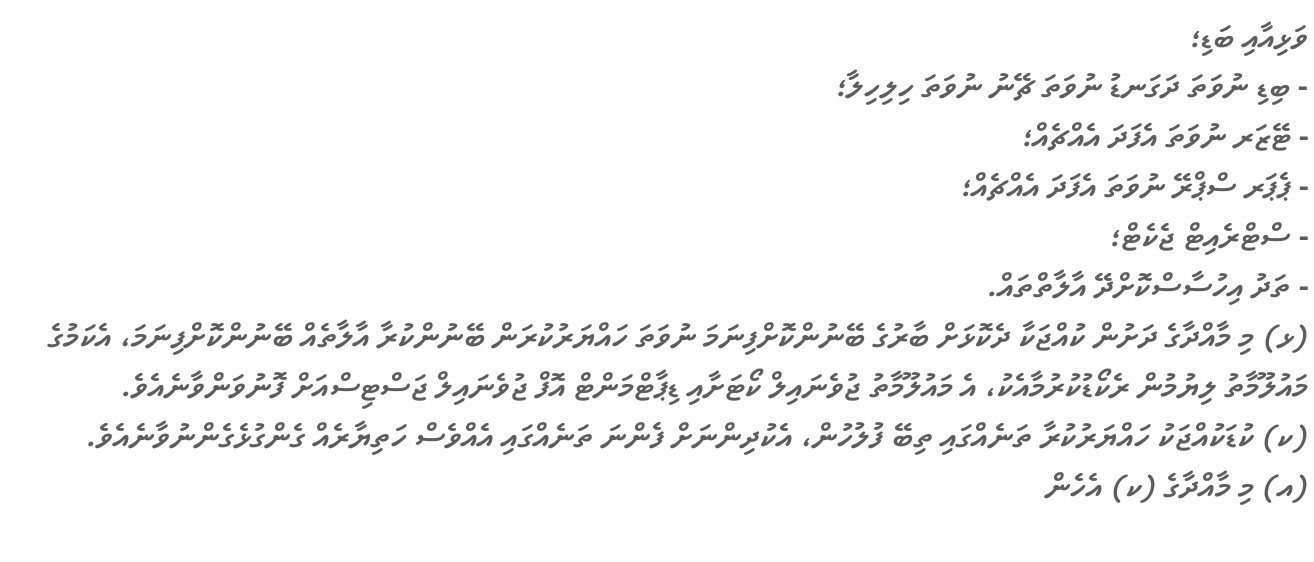ވަޅިއާއި ބަޑި؛
- ބިޑި ނުވަތަ ދަގަނޑު ނުވަތަ ޗޭނު ނުވަތަ ހިލިހިލާ؛
- ޓޭޒަރ ނުވަތަ އެފަދަ އެއްޗެއް؛
- ޕެޕަރ ސްޕްރޭ ނުވަތަ އެފަދަ އެއްޗެއް؛
- ސްޓްރެއިޓް ޖެކެޓް؛
- ތަދު އިހުސާސްކޮށްދޭ އާލާތްތައް.
(ޅ) މި މާއްދާގެ ދަށުން ކުއްޖަކާ ދެކޮޅަށް ބާރުގެ ބޭނުންކޮށްފިނަމަ ނުވަތަ ހައްޔަރުކުރަން ބޭނުންކުރާ އާލާތެއް ބޭނުންކޮށްފިނަމަ، އެކަމުގެ މައުލޫމާތު ލިޔުމުން ރެކޯޑުކުރުމާއެކު، އެ މައުލޫމާތު ޖުވެނައިލް ކޯޓަށާއި ޑިޕާޓްމަންޓް އޮފް ޖުވެނައިލް ޖަސްޓިސްއަށް ފޮނުވަންވާނެއެވެ.
(ކ) ކުޑަކުއްޖަކު ހައްޔަރުކުރާ ތަނެއްގައި ތިބޭ ފުލުހުން، އެކުދިންނަށް ފެންނަ ތަނެއްގައި އެއްވެސް ހަތިޔާރެއް ގެންގުޅެގެންނުވާނެއެވެ.
(އ) މި މާއްދާގެ (ކ) އެހެން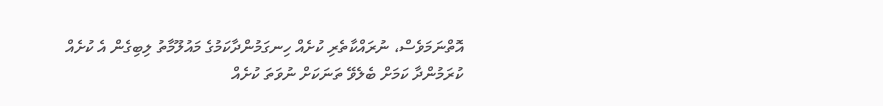އޮތްނަމަވެސް، ނުރައްކާތެރި ކުށެއް ހިނގަމުންދާކަމުގެ މައުލޫމާތު ލިބިގެން އެ ކުށެއް ކުރަމުންދާ ކަމަށް ބެލެވޭ ތަނަކަށް ނުވަތަ ކުށެއް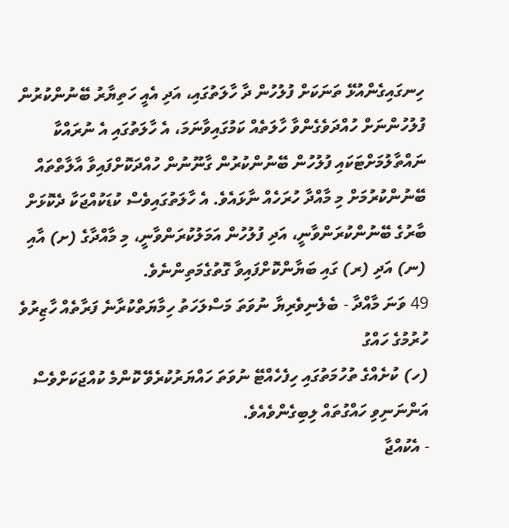ހިނގައިގެންއުޅޭ ތަނަކަށް ފުލުހުން ދާ ހާލަތުގައި، އަދި އެއީ ހަތިޔާރު ބޭނުންކުރުން ފުލުހުންނަށް ހުއްދަވެގެންވާ ހާލަތެއް ކަމުގައިވާނަމަ، އެ ހާލަތުގައި އެ ނުރައްކާ ނައްތާލުމަށްޓަކައި ފުލުހުން ބޭނުންކުރުން ގާނޫނުން ހުއްދަކޮށްފައިވާ އާލާތްތައް ބޭނުންކުރުމަށް މި މާއްދާ ހުރަހެއް ނާޅައެވެ. އެ ހާލަތުގައިވެސް ކުޑަކުއްޖަކާ ދެކޮޅަށް ބާރުގެ ބޭނުންކުރަންވާނީ، އަދި ފުލުހުން އަމަލުކުރަންވާނީ، މި މާއްދާގެ (ށ) އާއި (ނ) އަދި (ރ) ގައި ބަޔާންކޮށްފައިވާ ގޮތުގެމަތިންނެވެ.
49 ވަނަ މާއްދާ - ބެލެނިވެރިޔާ ނުވަތަ މަސްލަހަތު ހިމާޔަތްކުރާނެ ފަރާތެއް ހާޒިރުވެ ހުރުމުގެ ހައްގު
(ހ) ކުށެއްގެ ތުހުމަތުގައި ހިފެހެއްޓޭ ނުވަތަ ހައްޔަރުކުރެވޭ ކޮންމެ ކުއްޖަކަށްވެސް އަންނަނިވި ހައްގުތައް ލިބިގެންވެއެވެ.
- އެކުއްޖާ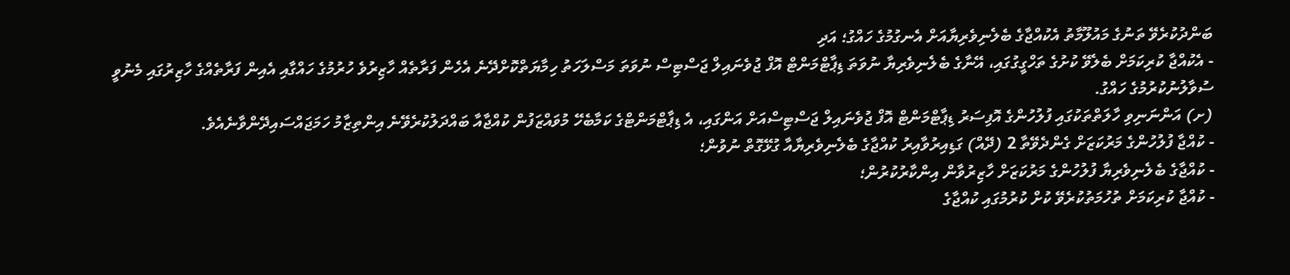ބަންދުކުރެވޭ ތަނުގެ މައުލޫމާތު އެކުއްޖާގެ ބެލެނިވެރިޔާއަށް އެނގުމުގެ ހައްގު؛ އަދި
- އެކުއްޖާ ކުރިކަމަށް ބެލެވޭ ކުށުގެ ތަހްގީގުގައި، އޭނާގެ ބެލެނިވެރިޔާ ނުވަތަ ޑިޕާޓްމަންޓް އޮފް ޖުވެނައިލް ޖަސްޓިސް ނުވަތަ މަސްލަހަތު ހިމާޔަތްކޮށްދޭނެ އެހެން ފަރާތެއް ހާޒިރުވެ ހުރުމުގެ ހައްގާއި އެއިން ފަރާތެއްގެ ހާޒިރުގައި މެނުވީ ސުވާލުނުކުރުމުގެ ހައްގު.
(ށ) އަންނަނިވި ހާލަތްތަކުގައި ފުލުހުންގެ އޮފިސަރު ޑިޕާޓްމަންޓް އޮފް ޖުވެނައިލް ޖަސްޓިސްއަށް އަންގައި، އެ ޑިޕާޓްމަންޓްގެ ކަމާބެހޭ މުވައްޒަފުން ކުއްޖާއާ ބައްދަލުކުރެވޭނެ އިންތިޒާމު ހަމަޖައްސައިދޭންވާނެއެވެ.
- ކުއްޖާ ފުލުހުންގެ މަރުކަޒަށް ގެންދެވޭތާ 2 (ދޭއް) ގަޑިއިރުވާއިރު ކުއްޖާގެ ބެލެނިވެރިޔާއާ ގުޅޭގޮތް ނުވުން؛
- ކުއްޖާގެ ބެލެނިވެރިޔާ ފުލުހުންގެ މަރުކަޒަށް ހާޒިރުވާން އިންކާރުކުރުން؛
- ކުއްޖާ ކުރިކަމަށް ތުހުމަތުކުރެވޭ ކުށް ކުރުމުގައި ކުއްޖާގެ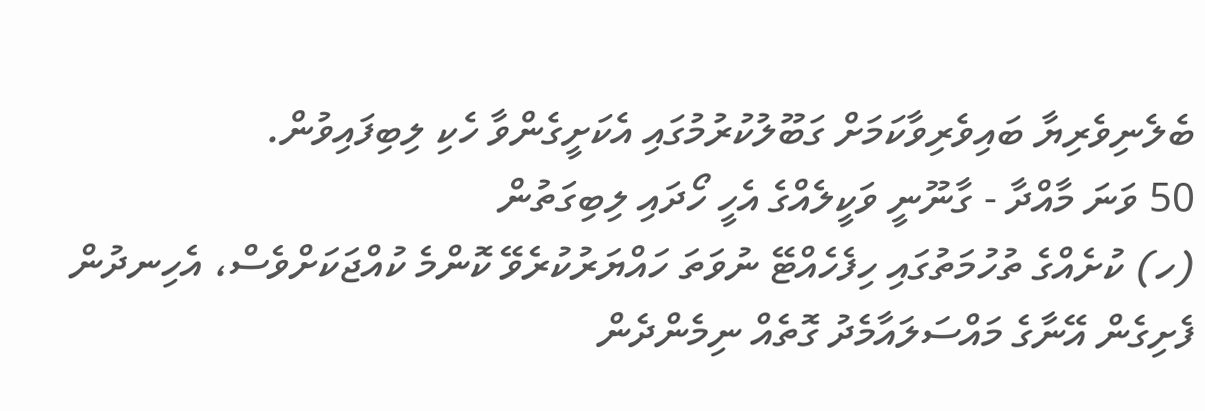ބެލެނިވެރިޔާ ބައިވެރިވާކަމަށް ގަބޫލުކުރުމުގައި އެކަށީގެންވާ ހެކި ލިބިފައިވުން.
50 ވަނަ މާއްދާ - ގާނޫނީ ވަކީލެއްގެ އެހީ ހޯދައި ލިބިގަތުން
(ހ) ކުށެއްގެ ތުހުމަތުގައި ހިފެހެއްޓޭ ނުވަތަ ހައްޔަރުކުރެވޭ ކޮންމެ ކުއްޖަކަށްވެސް، އެހިނދުން ފެށިގެން އޭނާގެ މައްސަލައާމެދު ގޮތެއް ނިމެންދެން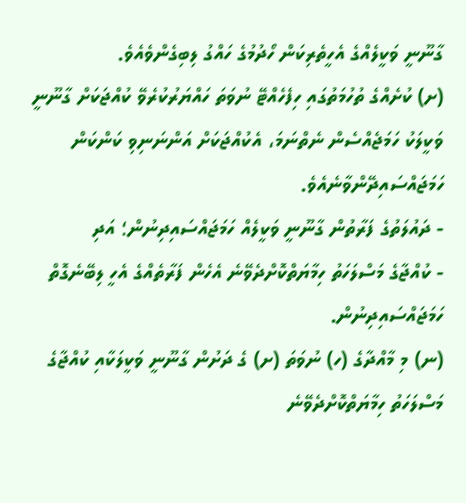ގާނޫނީ ވަކީލެއްގެ އެހީތެރިކަން ހޯދުމުގެ ހައްގު ލިބިގެންވެއެވެ.
(ށ) ކުށެއްގެ ތުހުމަތުގައި ހިފެހެއްޓޭ ނުވަތަ ހައްޔަރުކުރެވޭ ކުއްޖަކަށް ގާނޫނީ ވަކީލަކު ހަމަޖެއްސެން ނެތްނަމަ، އެކުއްޖަކަށް އަންނަނިވި ކަންކަން ހަމަޖައްސައިދޭންވާނެއެވެ.
- ދައުލަތުގެ ފަރާތުން ގާނޫނީ ވަކީލެއް ހަމަޖައްސައިދިނުން؛ އަދި
- ކުއްޖާގެ މަސްލަހަތު ހިމާޔަތްކޮށްދެވޭނެ އެހެން ފަރާތެއްގެ އެހީ ލިބޭނެގޮތް ހަމަޖައްސައިދިނުން.
(ނ) މި މާއްދާގެ (ހ) ނުވަތަ (ށ) ގެ ދަށުން ގާނޫނީ ވަކީލަކާއި ކުއްޖާގެ މަސްލަހަތު ހިމާޔަތްކޮށްދެވޭނެ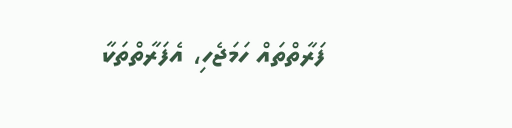ފަރާތްތައް ހަމަޖެހި، އެފަރާތްތަކާ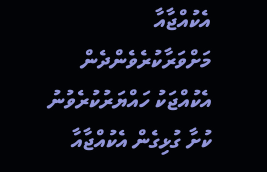އެކުއްޖާއާ މަށްވަރާކުރެވެންދެން އެކުއްޖަކު ހައްޔަރުކުރެވުނު ކުށާ ގުޅިގެން އެކުއްޖާއާ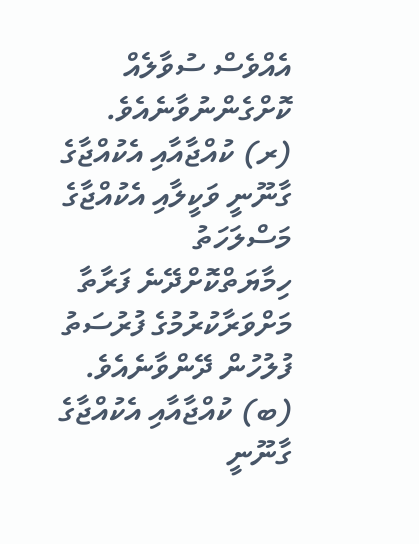އެއްވެސް ސުވާލެއް ކޮށްގެންނުވާނެއެވެ.
(ރ) ކުއްޖާއާއި އެކުއްޖާގެ ގާނޫނީ ވަކީލާއި އެކުއްޖާގެ މަސްލަހަތު ހިމާޔަތްކޮށްދޭނެ ފަރާތާ މަށްވަރާކުރުމުގެ ފުރުސަތު ފުލުހުން ދޭންވާނެއެވެ.
(ބ) ކުއްޖާއާއި އެކުއްޖާގެ ގާނޫނީ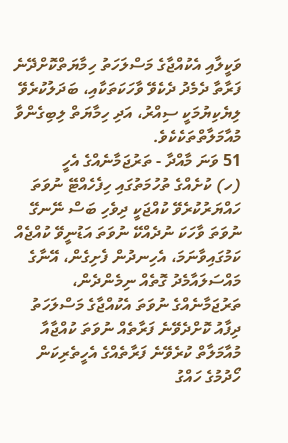ވަކީލާއި އެކުއްޖާގެ މަސްލަހަތު ހިމާޔަތްކޮށްދޭނެ ފަރާތާ ދެމެދު ދެކެވޭ ވާހަކަތަކާއި، ބަދަލުކުރެވޭ ލިޔެކިޔުމަކީ ސިއްރު، އަދި ހިމާޔަތް ލިބިގެންވާ މުއާމަލާތްތަކެކެވެ.
51 ވަނަ މާއްދާ - ތަރުޖަމާނެއްގެ އެހީ
(ހ) ކުށެއްގެ ތުހުމަތުގައި ހިފެހެއްޓޭ ނުވަތަ ހައްޔަރުކުރެވޭ ކުއްޖަކީ ދިވެހި ބަސް ނޭނގޭ ނުވަތަ ވާހަކަ ނުދެއްކޭ ނުވަތަ އަޑުނީވޭ ކުއްޖެއް ކަމުގައިވާނަމަ، އެހިނދުން ފެށިގެން، އޭނާގެ މައްސަލައާމެދު ގޮތެއް ނިމެންދެން، ތަރުޖަމާނެއްގެ ނުވަތަ އެކުއްޖާގެ މަސްލަހަތު ދިފާއު ކޮށްދެވޭނެ ފަރާތެއް ނުވަތަ ކުއްޖާއާ މުއާމަލާތް ކުރެވޭނެ ފަރާތެއްގެ އެހީތެރިކަން ހޯދުމުގެ ހައްގު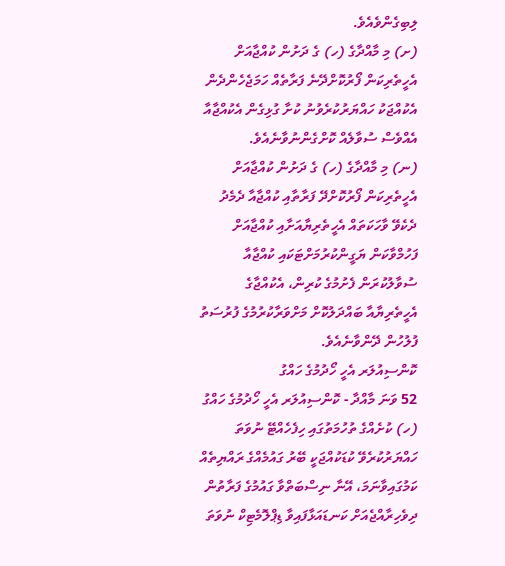ލިބިގެންވެއެވެ.
(ށ) މި މާއްދާގެ (ހ) ގެ ދަށުން ކުއްޖާއަށް އެހީތެރިކަން ފޯރުކޮށްދޭނެ ފަރާތެއް ހަމަޖެހެންދެން އެކުއްޖަކު ހައްޔަރުކުރެވުނު ކުށާ ގުޅިގެން އެކުއްޖާއާ އެއްވެސް ސުވާލެއް ކޮށްގެންނުވާނެއެވެ.
(ނ) މި މާއްދާގެ (ހ) ގެ ދަށުން ކުއްޖާއަށް އެހީތެރިކަން ފޯރުކޮށްދޭ ފަރާތާއި ކުއްޖާއާ ދެމެދު ދެކެވޭ ވާހަކަތައް އެހީތެރިޔާއަށާއި ކުއްޖާއަށް ފަހުމްވާކަން ޔަގީންކުރުމަށްޓަކައި ކުއްޖާއާ ސުވާލުކުރަން ފެށުމުގެ ކުރިން، އެކުއްޖާގެ އެހީތެރިޔާއާ ބައްދަލުކޮށް މަށްވަރާކުރުމުގެ ފުރުސަތު ފުލުހުން ދޭންވާނެއެވެ.
ކޮންސިއުލަރ އެހީ ހޯދުމުގެ ހައްގު
52 ވަނަ މާއްދާ - ކޮންސިއުލަރ އެހީ ހޯދުމުގެ ހައްގު
(ހ) ކުށެއްގެ ތުހުމަތުގައި ހިފެހެއްޓޭ ނުވަތަ ހައްޔަރުކުރެވޭ ކުޑަކުއްޖަކީ ބޭރު ގައުމެއްގެ ރައްޔިތެއް ކަމުގައިވާނަމަ، އޭނާ ނިސްބަތްވާ ގައުމުގެ ފަރާތުން ދިވެހިރާއްޖެއަށް ކަނޑައަޅާފައިވާ ޑިޕްލޮމެޓިކް ނުވަތަ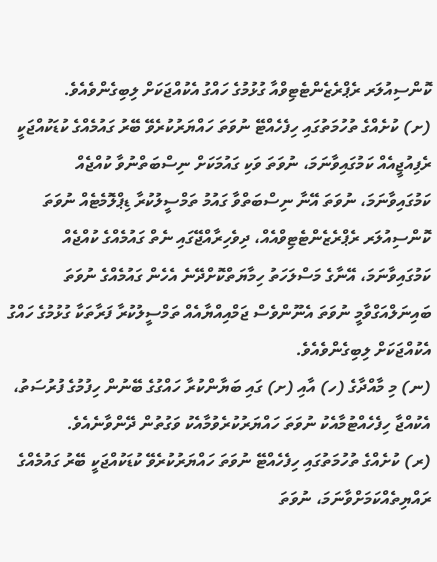ކޮންސިއުލަރ ރެޕްރެޒެންޓެޓިވްއާ ގުޅުމުގެ ހައްގު އެކުއްޖަކަށް ލިބިގެންވެއެވެ.
(ށ) ކުށެއްގެ ތުހުމަތުގައި ހިފެހެއްޓޭ ނުވަތަ ހައްޔަރުކުރެވޭ ބޭރު ގައުމެއްގެ ކުޑަކުއްޖަކީ ރެފިއުޖީއެއް ކަމުގައިވާނަމަ، ނުވަތަ ވަކި ގައުމަކަށް ނިސްބަތްނުވާ ކުއްޖެއް ކަމުގައިވާނަމަ، ނުވަތަ އޭނާ ނިސްބަތްވާ ގައުމު ތަމްސީލުކުރާ ޑިޕްލޮމެޓެއް ނުވަތަ ކޮންސިއުލަރ ރެޕްރެޒެންޓެޓިވްއެއް، ދިވެހިރާއްޖޭގައި ނެތް ގައުމެއްގެ ކުއްޖެއް ކަމުގައިވާނަމަ، އޭނާގެ މަސްލަހަތު ހިމާޔަތްކޮށްދޭނެ އެހެން ގައުމެއްގެ ނުވަތަ ބައިނަލްއަގްވާމީ ނުވަތަ އެނޫންވެސް ޖަމްއިއްޔާއެއް ތަމްސީލުކުރާ ފަރާތަކާ ގުޅުމުގެ ހައްގު އެކުއްޖަކަށް ލިބިގެންވެއެވެ.
(ނ) މި މާއްދާގެ (ހ) އާއި (ށ) ގައި ބަޔާންކުރާ ހައްގުގެ ބޭނުން ހިފުމުގެ ފުރުސަތު، އެކުއްޖާ ހިފެހެއްޓުމާއެކު ނުވަތަ ހައްޔަރުކުރެވުމާއެކު ވަގުތުން ދޭންވާނެއެވެ.
(ރ) ކުށެއްގެ ތުހުމަތުގައި ހިފެހެއްޓޭ ނުވަތަ ހައްޔަރުކުރެވޭ ކުޑަކުއްޖަކީ ބޭރު ގައުމެއްގެ ރައްޔިތެއްކަމަށްވާނަމަ، ނުވަތަ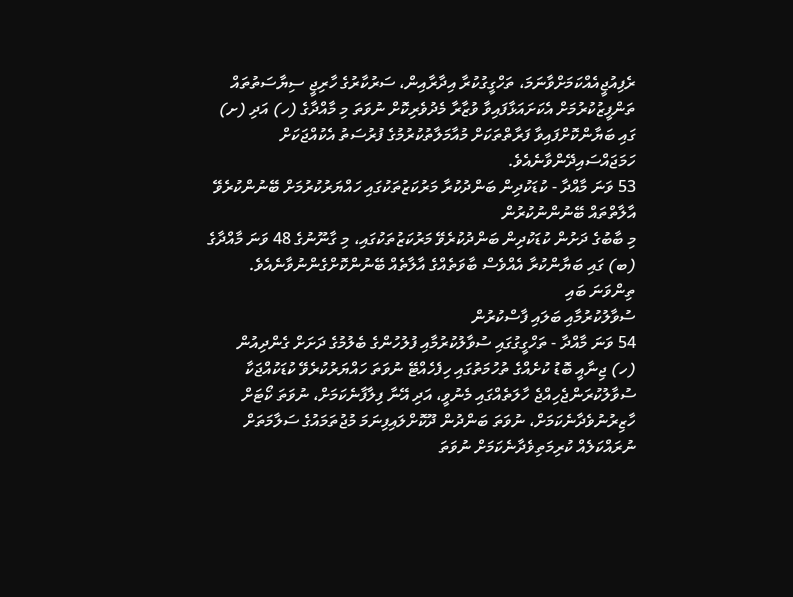ރެފިއުޖީއެއްކަމަށްވާނަމަ، ތަހްގީގުކުރާ އިދާރާއިން، ސަރުކާރުގެ ހާރިޖީ ސިޔާސަތުތައް ތަންފީޒުކުރުމަށް އެކަށައަޅާފައިވާ ވުޒާރާ މެދުވެރިކޮށް ނުވަތަ މި މާއްދާގެ (ހ) އަދި (ށ) ގައި ބަޔާންކޮށްފައިވާ ފަރާތްތަކަށް މުއާމަލާތުކުރުމުގެ ފުރުސަތު އެކުއްޖަކަށް ހަމަޖައްސައިދޭންވާނެއެވެ.
53 ވަނަ މާއްދާ - ކުޑަކުދިން ބަންދުކުރާ މަރުކަޒުތަކުގައި ހައްޔަރުކުރުމަށް ބޭނުންކުރެވޭ އާލާތްތައް ބޭނުންނުކުރުން
މި ބާބުގެ ދަށުން ކުޑަކުދިން ބަންދުކުރެވޭ މަރުކަޒުތަކުގައި، މި ގާނޫނުގެ 48 ވަނަ މާއްދާގެ (ބ) ގައި ބަޔާންކުރާ އެއްވެސް ބާވަތެއްގެ އާލާތެއް ބޭނުންކޮށްގެންނުވާނެއެވެ.
ތިންވަނަ ބައި
ސުވާލުކުރުމާއި ބަލައި ފާސްކުރުން
54 ވަނަ މާއްދާ - ތަހްގީގުގައި ސުވާލުކުރުމާއި ފުލުހުންގެ ބެލުމުގެ ދަށަށް ގެންދިއުން
(ހ) ޖިނާއީ ބޮޑު ކުށެއްގެ ތުހުމަތުގައި ހިފެހެއްޓޭ ނުވަތަ ހައްޔަރުކުރެވޭ ކުޑަކުއްޖަކާ ސުވާލުކުރަންޖެހިއްޖެ ހާލަތެއްގައި މެނުވީ، އަދި އޭނާ ފިލާފާނެކަމަށް، ނުވަތަ ކޯޓަށް ހާޒިރުނުވެދާނެކަމަށް، ނުވަތަ ބަންދުން ދޫކޮށްލައިފިނަމަ މުޖުތަމައުގެ ސަލާމަތަށް ނުރައްކަލެއް ކުރިމަތިވެދާނެކަމަށް ނުވަތަ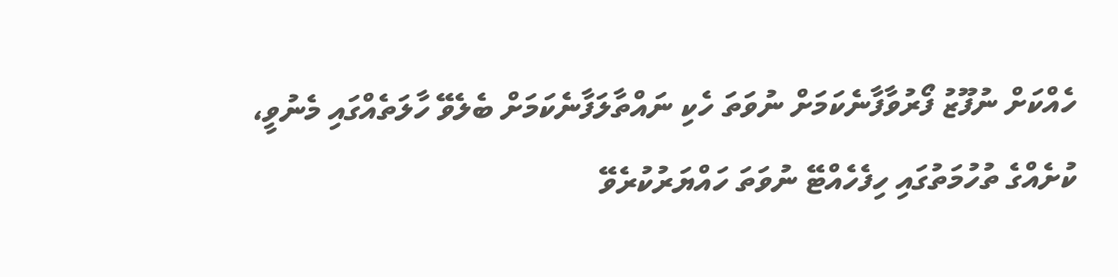ހެއްކަށް ނުފޫޒު ފޯރުވާފާނެކަމަށް ނުވަތަ ހެކި ނައްތާލަފާނެކަމަށް ބެލެވޭ ހާލަތެއްގައި މެނުވީ، ކުށެއްގެ ތުހުމަތުގައި ހިފެހެއްޓޭ ނުވަތަ ހައްޔަރުކުރެވޭ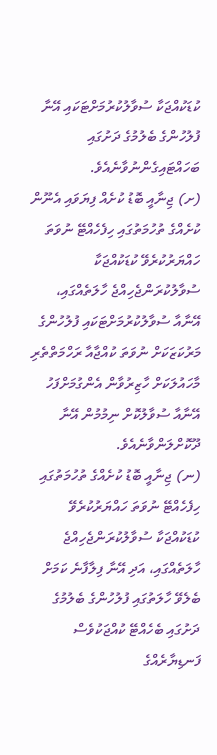ކުޑަކުއްޖަކާ ސުވާލުކުރުމަށްޓަކައި އޭނާ ފުލުހުންގެ ބެލުމުގެ ދަށުގައި ބަހައްޓައިގެންނުވާނެއެވެ.
(ށ) ޖިނާއީ ބޮޑު ކުށެއް ފިޔަވައި އެނޫން ކުށެއްގެ ތުހުމަތުގައި ހިފެހެއްޓޭ ނުވަތަ ހައްޔަރުކުރެވޭ ކުޑަކުއްޖަކާ ސުވާލުކުރަންޖެހިއްޖެ ހާލަތެއްގައި، އޭނާއާ ސުވާލުކުރުމަށްޓަކައި ފުލުހުންގެ މަރުކަޒަކަށް ނުވަތަ ކުއްޖާއާ ރަހްމަތްތެރި މާހައުލަކަށް ހާޒިރުވާން އެންގުމަށްފަހު އޭނާއާ ސުވާލުކޮށް ނިމުމުން އޭނާ ދޫކޮށްލަންވާނެއެވެ.
(ނ) ޖިނާއީ ބޮޑު ކުށެއްގެ ތުހުމަތުގައި ހިފެހެއްޓޭ ނުވަތަ ހައްޔަރުކުރެވޭ ކުޑަކުއްޖަކާ ސުވާލުކުރަންޖެހިއްޖެ ހާލަތެއްގައި، އަދި އޭނާ ފިލާފާނެ ކަމަށް ބެލެވޭ ހާލަތުގައި ފުލުހުންގެ ބެލުމުގެ ދަށުގައި ބެހެއްޓޭ ކުއްޖަކުވެސް ފަނޑިޔާރެއްގެ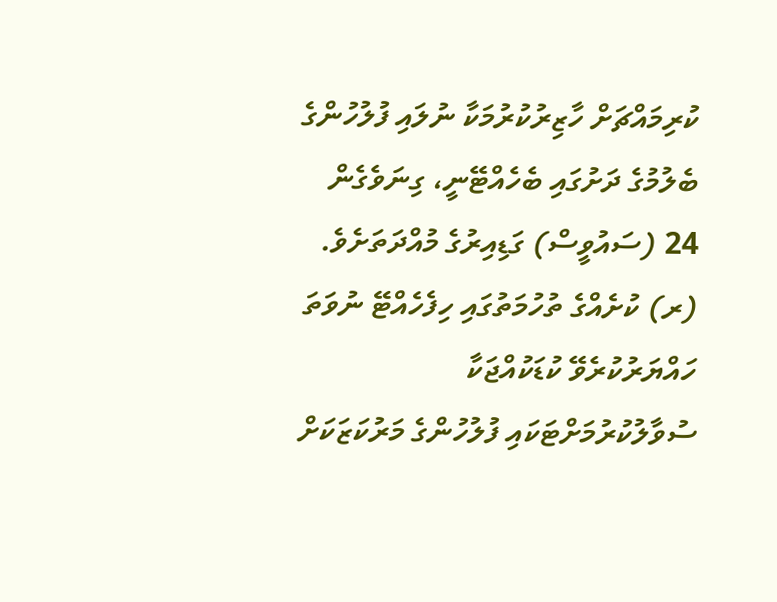ކުރިމައްޗަށް ހާޒިރުކުރުމަކާ ނުލައި ފުލުހުންގެ ބެލުމުގެ ދަށުގައި ބެހެއްޓޭނީ، ގިނަވެގެން 24 (ސައުވީސް) ގަޑިއިރުގެ މުއްދަތަށެވެ.
(ރ) ކުށެއްގެ ތުހުމަތުގައި ހިފެހެއްޓޭ ނުވަތަ ހައްޔަރުކުރެވޭ ކުޑަކުއްޖަކާ ސުވާލުކުރުމަށްޓަކައި ފުލުހުންގެ މަރުކަޒަކަށް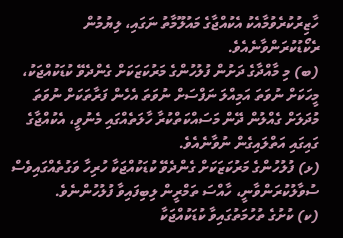ހާޒިރުކުރެވުމާއެކު އެކުއްޖާގެ މައުލޫމާތު ނަގައި، ލިޔުމުން ރެކޯޑުކުރަންވާނެއެވެ.
(ބ) މި މާއްދާގެ ދަށުން ފުލުހުންގެ މަރުކަޒަކަށް ގެންދެވޭ ކުޑަކުއްޖަކު، މީހަކަށް ނުވަތަ އަމިއްލަ ނަފްސަށް ނުވަތަ އެހެން ފަރާތަކަށް ނުވަތަ މުދަލަށް ގެއްލުން ދޭން މަސައްކަތްކުރާ ހާލަތެއްގައި މެނުވީ، އެކުއްޖާގެ ގައިގައި އަތްލައިގެން ނުވާނެއެވެ.
(ޅ) ފުލުހުންގެ މަރުކަޒަކަށް ގެންދެވޭ ކުޑަކުއްޖަކާ ހުރިހާ ވަގުތެއްގައިވެސް ސުވާލުކުރަންވާނީ، ހާއްސަ ތަމްރީން ލިބިފައިވާ ފުލުހުންނެވެ.
(ކ) ކުށުގެ ތުހުމަތުގައިވާ ކުޑަކުއްޖަކާ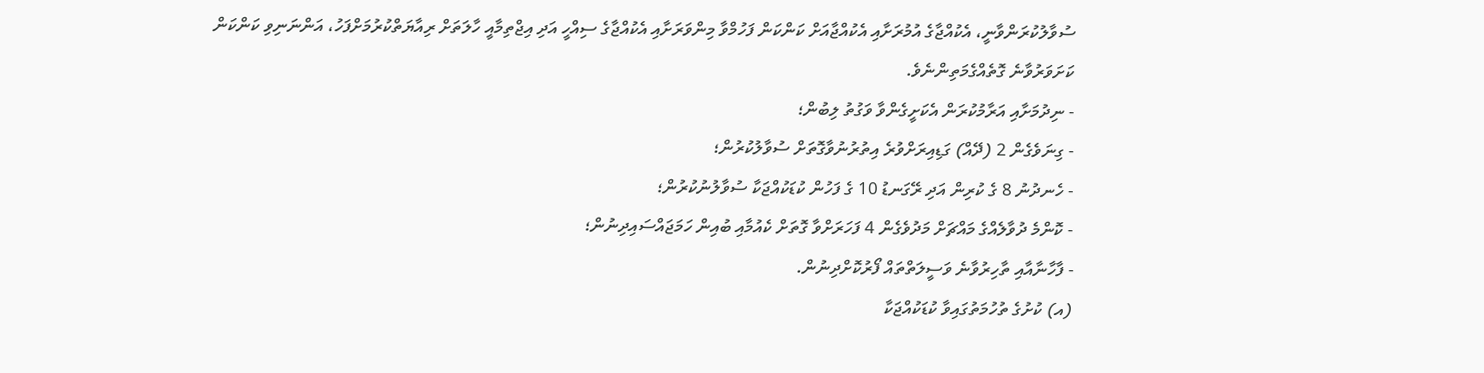ސުވާލުކުރަންވާނީ، އެކުއްޖާގެ އުމުރަށާއި އެކުއްޖާއަށް ކަންކަން ފަހުމްވާ މިންވަރަށާއި އެކުއްޖާގެ ސިއްހީ އަދި އިޖްތިމާއީ ހާލަތަށް ރިއާޔަތްކުރުމަށްފަހު، އަންނަނިވި ކަންކަން ކަށަވަރުވާނެ ގޮތެއްގެމަތިންނެވެ.
- ނިދުމަށާއި އަރާމުކުރަން އެކަށީގެންވާ ވަގުތު ލިބުން؛
- ގިނަވެގެން 2 (ދޭއް) ގަޑިއިރަށްވުރެ އިތުރުނުވާގޮތަށް ސުވާލުކުރުން؛
- ހެނދުނު 8 ގެ ކުރިން އަދި ރޭގަނޑު 10 ގެ ފަހުން ކުޑަކުއްޖަކާ ސުވާލުނުކުރުން؛
- ކޮންމެ ދުވާލެއްގެ މައްޗަށް މަދުވެގެން 4 ފަހަރަށްވާ ގޮތަށް ކެއުމާއި ބުއިން ހަމަޖައްސައިދިނުން؛
- ފާހާނާއާއި ތާހިރުވާނެ ވަސީލަތްތައް ފޯރުކޮށްދިނުން.
(އ) ކުށުގެ ތުހުމަތުގައިވާ ކުޑަކުއްޖަކާ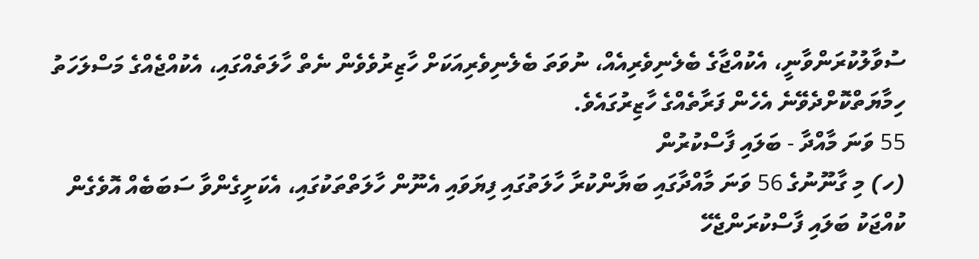ސުވާލުކުރަންވާނީ، އެކުއްޖާގެ ބެލެނިވެރިއެއް، ނުވަތަ ބެލެނިވެރިއަކަށް ހާޒިރުވެވެން ނެތް ހާލަތެއްގައި، އެކުއްޖެއްގެ މަސްލަހަތު ހިމާޔަތްކޮށްދެވޭނެ އެހެން ފަރާތެއްގެ ހާޒިރުގައެވެ.
55 ވަނަ މާއްދާ - ބަލައި ފާސްކުރުން
(ހ) މި ގާނޫނުގެ 56 ވަނަ މާއްދާގައި ބަޔާންކުރާ ހާލަތުގައި ފިޔަވައި އެނޫން ހާލަތްތަކުގައި، އެކަށީގެންވާ ސަބަބެއް އޮވެގެން ކުއްޖަކު ބަލައި ފާސްކުރަންޖެހޭ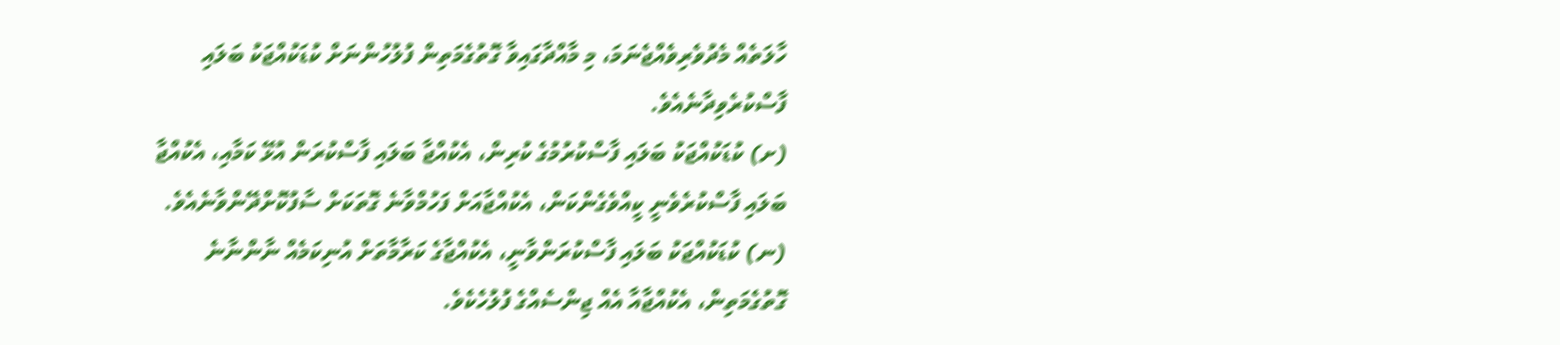ހާލަތެއް މެދުވެރިވެއްޖެނަމަ، މި މާއްދާގައިވާ ގޮތުގެމަތިން ފުލުހުންނަށް ކުޑަކުއްޖަކު ބަލައި ފާސްކުރެވިދާނެއެވެ.
(ށ) ކުޑަކުއްޖަކު ބަލައި ފާސްކުރުމުގެ ކުރިން، އެކުއްޖާ ބަލައި ފާސްކުރަން އުޅޭ ކަމާއި، އެކުއްޖާ ބަލައި ފާސްކުރެވެނީ ކީއްވެގެންކަން، އެކުއްޖާއަށް ފަހުމްވާނެ ގޮތަކަށް ސާފުކޮށްދޭންވާނެއެވެ.
(ނ) ކުޑަކުއްޖަކު ބަލައި ފާސްކުރަންވާނީ، އެކުއްޖާގެ ކަރާމާތަށް އުނިކަމެއް ނާންނާނެ ގޮތުގެމަތިން، އެކުއްޖާއާ އެއް ޖިންސެއްގެ ފުލުހެކެވެ.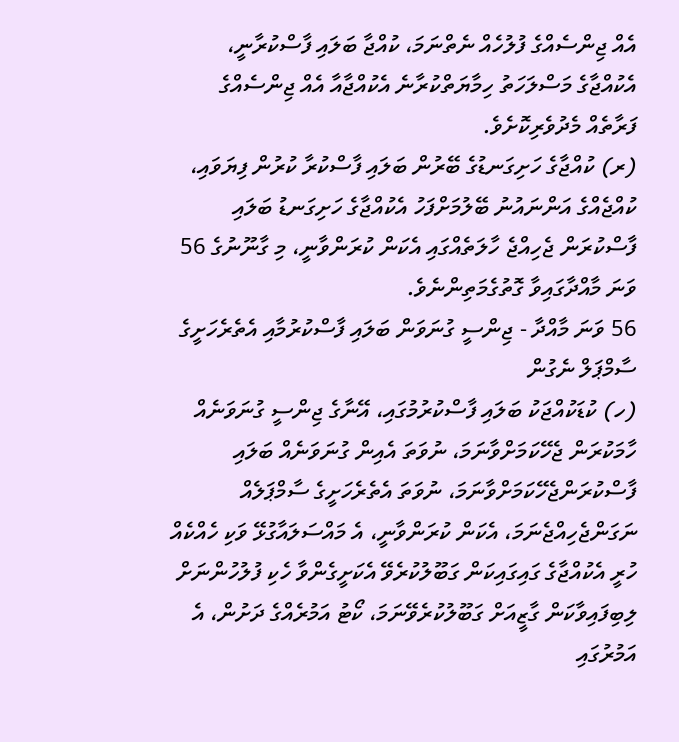އެއް ޖިންސެއްގެ ފުލުހެއް ނެތްނަމަ، ކުއްޖާ ބަލައި ފާސްކުރާނީ، އެކުއްޖާގެ މަސްލަހަތު ހިމާޔަތްކުރާނެ އެކުއްޖާއާ އެއް ޖިންސެއްގެ ފަރާތެއް މެދުވެރިކޮށެވެ.
(ރ) ކުއްޖާގެ ހަށިގަނޑުގެ ބޭރުން ބަލައި ފާސްކުރާ ކުރުން ފިޔަވައި، ކުއްޖެއްގެ އަންނައުނު ބޭލުމަށްފަހު އެކުއްޖާގެ ހަށިގަނޑު ބަލައި ފާސްކުރަން ޖެހިއްޖެ ހާލަތެއްގައި އެކަން ކުރަންވާނީ، މި ގާނޫނުގެ 56 ވަނަ މާއްދާގައިވާ ގޮތުގެމަތިންނެވެ.
56 ވަނަ މާއްދާ - ޖިންސީ ގުނަވަން ބަލައި ފާސްކުރުމާއި އެތެރެހަށީގެ ސާމްޕަލް ނެގުން
(ހ) ކުޑަކުއްޖަކު ބަލައި ފާސްކުރުމުގައި، އޭނާގެ ޖިންސީ ގުނަވަނެއް ހާމަކުރަން ޖެހޭކަމަށްވާނަމަ، ނުވަތަ އެއިން ގުނަވަނެއް ބަލައި ފާސްކުރަންޖެހޭކަމަށްވާނަމަ، ނުވަތަ އެތެރެހަށީގެ ސާމްޕަލެއް ނަގަންޖެހިއްޖެނަމަ، އެކަން ކުރަންވާނީ، އެ މައްސަލައާގުޅޭ ވަކި ހެއްކެއް ހުރީ އެކުއްޖާގެ ގައިގައިކަން ގަބޫލުކުރެވޭ އެކަށީގެންވާ ހެކި ފުލުހުންނަށް ލިބިފައިވާކަން ގާޒީއަށް ގަބޫލުކުރެވޭނަމަ، ކޯޓު އަމުރެއްގެ ދަށުން، އެ އަމުރުގައި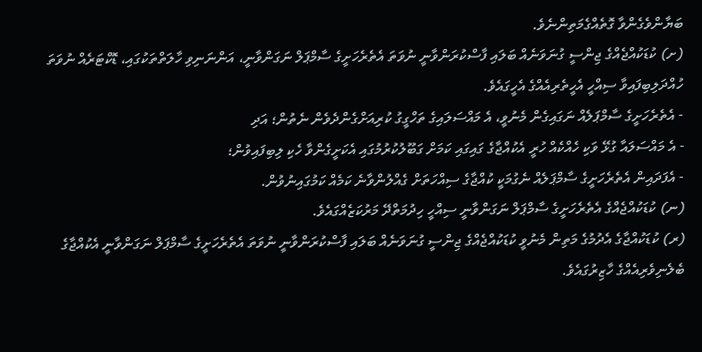ބަޔާންވެގެންވާ ގޮތެއްގެމަތިންނެވެ.
(ށ) ކުޑަކުއްޖެއްގެ ޖިންސީ ގުނަވަނެއް ބަލައި ފާސްކުރަންވާނީ ނުވަތަ އެތެރެހަށީގެ ސާމްޕަލް ނަގަންވާނީ، އަންނަނިވި ހާލަތްތަކުގައި، ޑޮކްޓަރެއް ނުވަތަ ހުއްދަލިބިފައިވާ ސިއްހީ އެހީތެރިއެއްގެ އެހީގައެވެ.
- އެތެރެހަށީގެ ސާމްޕަލެއް ނަގައިގެން މެނުވީ، އެ މައްސަލައިގެ ތަހްގީގު ކުރިއަށްގެންދެވެން ނެތުން؛ އަދި
- އެ މައްސަލައާ ގުޅޭ ވަކި ހެއްކެއް ހުރީ އެކުއްޖާގެ ގައިގައި ކަމަށް ގަބޫލުކުރުމުގައި އެކަށީގެންވާ ހެކި ލިބިފައިވުން؛
- އެފަދައިން އެތެރެހަށީގެ ސާމްޕަލެއް ނެގުމަކީ ކުއްޖާގެ ސިއްހަތަށް ގެއްލުންވާނެ ކަމެއް ކަމުގައިނުވުން.
(ނ) ކުޑަކުއްޖެއްގެ އެތެރެހަށީގެ ސާމްޕަލް ނަގަންވާނީ ސިއްހީ ހިދުމަތްދޭ މަރުކަޒެއްގައެވެ.
(ރ) ކުޑަކުއްޖާގެ އެދުމުގެ މަތިން މެނުވީ ކުޑަކުއްޖެއްގެ ޖިންސީ ގުނަވަނެއް ބަލައި ފާސްކުރަންވާނީ ނުވަތަ އެތެރެހަށީގެ ސާމްޕަލް ނަގަންވާނީ އެކުއްޖާގެ ބެލެނިވެރިއެއްގެ ހާޒިރުގައެވެ.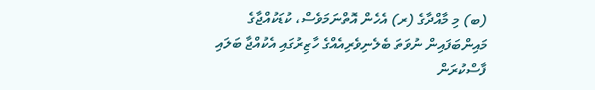(ބ) މި މާއްދާގެ (ރ) އެހެން އޮތްނަމަވެސް، ކުޑަކުއްޖާގެ މައިންބަފައިން ނުވަތަ ބެލެނިވެރިއެއްގެ ހާޒިރުގައި އެކުއްޖާ ބަލައި ފާސްކުރަން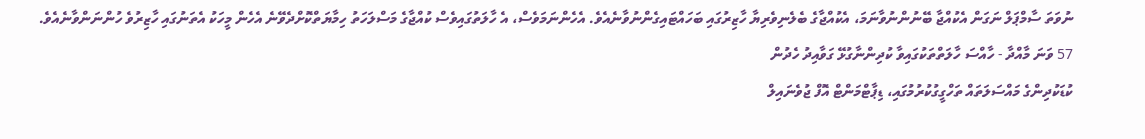ނުވަތަ ސާމްޕަލް ނަގަން އެކުއްޖާ ބޭނުންނުވާނަމަ، އެކުއްޖާގެ ބެލެނިވެރިޔާ ހާޒިރުގައި ބަހައްޓައިގެންނުވާނެއެވެ. އެހެންނަމަވެސް، އެ ހާލަތުގައިވެސް ކުއްޖާގެ މަސްލަހަތު ހިމާޔަތްކޮށްދެވޭނެ އެހެން މީހަކު އެތަނުގައި ހާޒިރުވެ ހުންނަންވާނެއެވެ.
57 ވަނަ މާއްދާ - ހާއްސަ ހާލަތްތަކުގައިވާ ކުދިންނާގުޅޭ ގަވާއިދު ހެދުން
ކުޑަކުދިންގެ މައްސަލަތައް ތަހްގީގުކުރުމުގައި، ޑިޕާޓްމަންޓް އޮފް ޖުވެނައިލް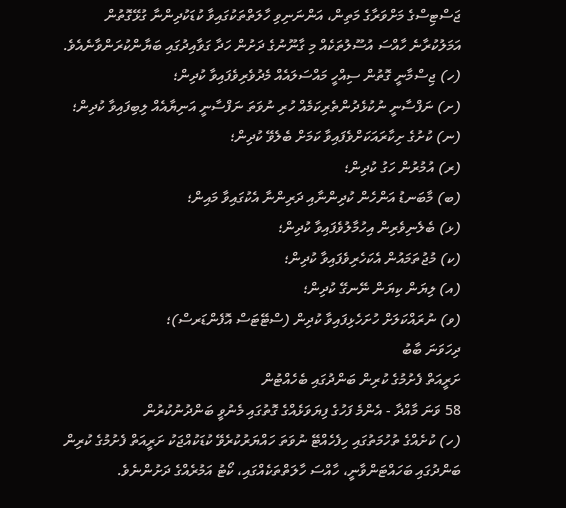ޖަސްޓިސްގެ މަށްވަރާގެ މަތިން، އަންނަނިވި ހާލަތްތަކުގައިވާ ކުޑަކުދިންނާ ގުޅޭގޮތުން އަމަލުކުރާނެ ހާއްސަ އުސޫލުތަކެއް މި ގާނޫނުގެ ދަށުން ހަދާ ގަވާއިދުގައި ބަޔާންކުރަންވާނެއެވެ.
(ހ) ޖިސްމާނީ ގޮތުން ސިއްހީ މައްސަލައެއް މެދުވެރިވެފައިވާ ކުދިން؛
(ށ) ނަފްސާނީ ނުކުޅެދުންތެރިކަމެއް ހުރި ނުވަތަ ނަފްސާނީ އަނިޔާއެއް ލިބިފައިވާ ކުދިން؛
(ނ) ކުށުގެ ށިކާރައަކަށްވެފައިވާ ކަމަށް ބެލެވޭ ކުދިން؛
(ރ) އުމުރުން ހަގު ކުދިން؛
(ބ) މާބަނޑު އަންހެން ކުދިންނާއި ދަރިންނާ އެކުގައިވާ މައިން؛
(ޅ) ބެލެނިވެރިން އިހުމާލުވެފައިވާ ކުދިން؛
(ކ) މުޖުތަމައުން އެކަހެރިވެފައިވާ ކުދިން؛
(އ) ލިޔަން ކިޔަން ނޭނގޭ ކުދިން؛
(ވ) ނުރައްކަލަށް ހުށަހެޅިފައިވާ ކުދިން (ސްޓޭޓަސް އޮފެންޑަރސް)؛
ދިހަވަނަ ބާބު
ށަރީއަތް ފެށުމުގެ ކުރިން ބަންދުގައި ބެހެއްޓުން
58 ވަނަ މާއްދާ - އެންމެ ފަހުގެ ފިޔަވަޅެއްގެ ގޮތުގައި މެނުވީ ބަންދުނުކުރުން
(ހ) ކުށެއްގެ ތުހުމަތުގައި ހިފެހެއްޓޭ ނުވަތަ ހައްޔަރުކުރެވޭ ކުޑަކުއްޖަކު ށަރީއަތް ފެށުމުގެ ކުރިން ބަންދުގައި ބަހައްޓަންވާނީ، ހާއްސަ ހާލަތްތަކެއްގައި، ކޯޓު އަމުރެއްގެ ދަށުންނެވެ.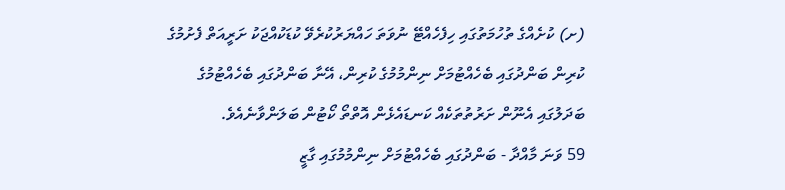(ށ) ކުށެއްގެ ތުހުމަތުގައި ހިފެހެއްޓޭ ނުވަތަ ހައްޔަރުކުރެވޭ ކުޑަކުއްޖަކު ށަރީއަތް ފެށުމުގެ ކުރިން ބަންދުގައި ބެހެއްޓުމަށް ނިންމުމުގެ ކުރިން، އޭނާ ބަންދުގައި ބެހެއްޓުމުގެ ބަދަލުގައި އެނޫން ށަރުތުތަކެއް ކަނޑައެޅެން އޮތްތޯ ކޯޓުން ބަލަންވާނެއެވެ.
59 ވަނަ މާއްދާ - ބަންދުގައި ބެހެއްޓުމަށް ނިންމުމުގައި ގާޒީ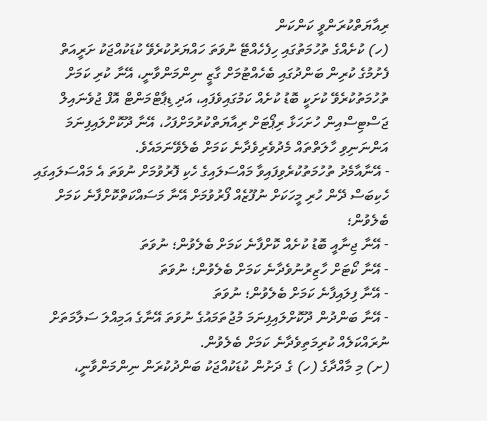ރިއާޔަތްކުރަންވީ ކަންކަން
(ހ) ކުށެއްގެ ތުހުމަތުގައި ހިފެހެއްޓޭ ނުވަތަ ހައްޔަރުކުރެވޭ ކުޑަކުއްޖަކު ށަރީއަތް ފެށުމުގެ ކުރިން ބަންދުގައި ބެހެއްޓުމަށް ގާޒީ ނިންމަންވާނީ، އޭނާ ކުރި ކަމަށް ތުހުމަތުކުރެވޭ ކުށަކީ ބޮޑު ކުށެއް ކަމުގައިވެފައި، އަދި ޑިޕާޓްމަންޓް އޮފް ޖުވެނައިލް ޖަސްޓިސްއިން ހުށަހަޅާ ރިޕޯޓަށް ރިއާޔަތްކުރުމަށްފަހު، އޭނާ ދޫކޮށްލައިފިނަމަ އަންނަނިވި ހާލަތްތައް މެދުވެރިވެދާނެ ކަމަށް ބެލެވޭނަމައެވެ.
- އޭނާއާމެދު ތުހުމަތުކުރެވިފައިވާ މައްސަލައިގެ ހެކި ފޮރުވުމަށް ނުވަތަ އެ މައްސަލައިގައި ހެކިބަސް ދޭން ހުރި މީހަކަށް ނުފޫޒެއް ފޯރުވުމަށް އޭނާ މަސައްކަތްކޮށްފާނެ ކަމަށް ބެލެވުން؛
- އޭނާ ޖިނާއީ ބޮޑު ކުށެއް ކޮށްފާނެ ކަމަށް ބެލެވުން؛ ނުވަތަ
- އޭނާ ކޯޓަށް ހާޒިރުނުވެދާނެ ކަމަށް ބެލެވުން؛ ނުވަތަ
- އޭނާ ފިލައިފާނެ ކަމަށް ބެލެވުން؛ ނުވަތަ
- އޭނާ ބަންދުން ދޫކޮށްލައިފިނަމަ މުޖުތަމައުގެ ނުވަތަ އޭނާގެ އަމިއްލަ ސަލާމަތަށް ނުރައްކަލެއް ކުރިމަތިވެދާނެ ކަމަށް ބެލެވުން.
(ށ) މި މާއްދާގެ (ހ) ގެ ދަށުން ކުޑަކުއްޖަކު ބަންދުކުރަން ނިންމަންވާނީ،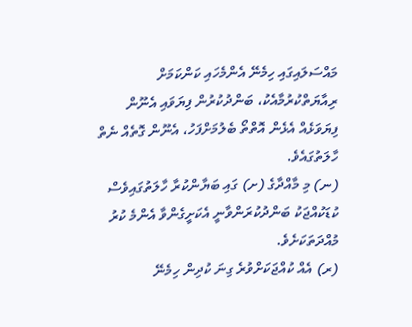މައްސަލައިގައި ހިމެނޭ އެންމެހައި ކަންކަމަށް ރިއާޔަތްކުރުމާއެކު، ބަންދުކުރުން ފިޔަވައި އެނޫން ފިޔަވަޅެއް އެޅެން އޮތްތޯ ބެލުމަށްފަހު، އެނޫން ގޮތެއް ނެތް ހާލަތުގައެވެ.
(ނ) މި މާއްދާގެ (ށ) ގައި ބަޔާންކުރާ ހާލަތުގައިވެސް ކުޑަކުއްޖަކު ބަންދުކުރަންވާނީ އެކަށީގެންވާ އެންމެ ކުރު މުއްދަތަކަށެވެ.
(ރ) އެއް ކުއްޖަކަށްވުރެ ގިނަ ކުދިން ހިމެނޭ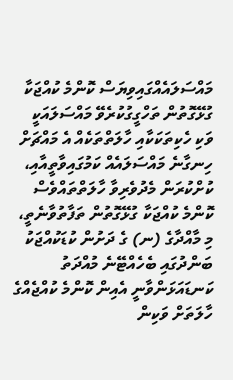މައްސަލައެއްގައިވިޔަސް ކޮންމެ ކުއްޖަކާ ގުޅޭގޮތުން ތަހްގީގުކުރެވޭ މައްސަލައަކީ ވަކި ހެކިތަކަކާއި ހާލަތްތަކެއް އެ މައްޗަށް ހިނގާނެ މައްސަލައެއް ކަމުގައިވާތީއާއި، ކުށްކުރަން މެދުވެރިވާ ހާލަތްތައްވެސް ކޮންމެ ކުއްޖަކާ ގުޅޭގޮތުން ތަފާތުވާނެތީ، މި މާއްދާގެ (ނ) ގެ ދަށުން ކުޑަކުއްޖަކު ބަންދުގައި ބެހެއްޓޭނެ މުއްދަތު ކަނޑައަޅަންވާނީ އެއިން ކޮންމެ ކުއްޖެއްގެ ހާލަތަށް ވަކިން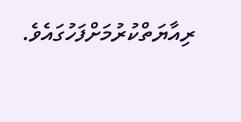ރިއާޔަތްކުރުމަށްފަހުގައެވެ.